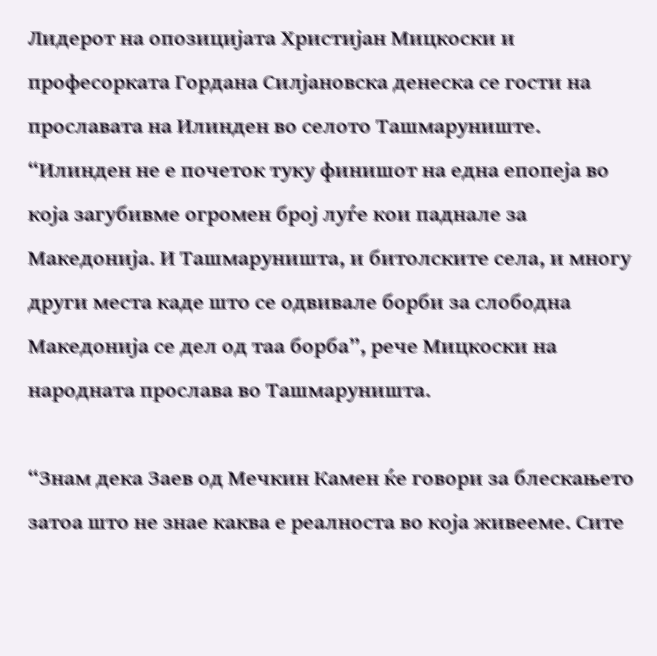Лидерот на опозицијата Христијан Мицкоски и професорката Гордана Силјановска денеска се гости на прославата на Илинден во селото Ташмаруниште.
“Илинден не е почеток туку финишот на една епопеја во која загубивме огромен број луѓе кои паднале за Македонија. И Ташмаруништа, и битолските села, и многу други места каде што се одвивале борби за слободна Македонија се дел од таа борба”, рече Мицкоски на народната прослава во Ташмаруништа.

“Знам дека Заев од Мечкин Камен ќе говори за блескањето затоа што не знае каква е реалноста во која живееме. Сите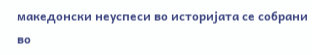македонски неуспеси во историјата се собрани во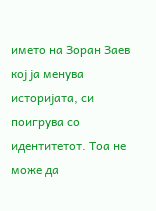името на Зоран Заев кој ја менува историјата, си поигрува со идентитетот. Тоа не може да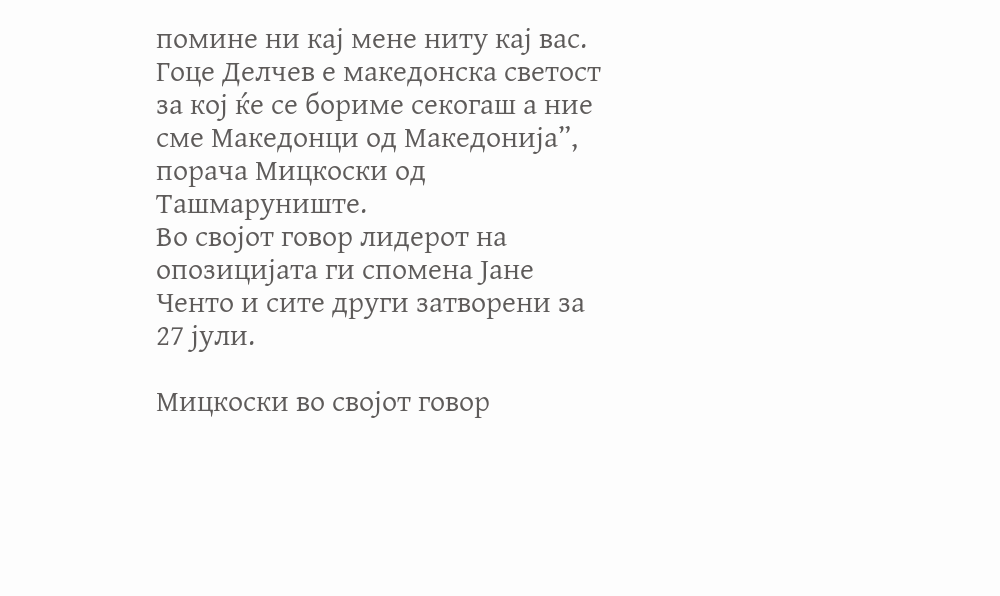помине ни кај мене ниту кај вас.
Гоце Делчев е македонска светост за кој ќе се бориме секогаш а ние сме Македонци од Македонија”, порача Мицкоски од Ташмаруниште.
Во својот говор лидерот на опозицијата ги спомена Јане Ченто и сите други затворени за 27 јули.

Мицкоски во својот говор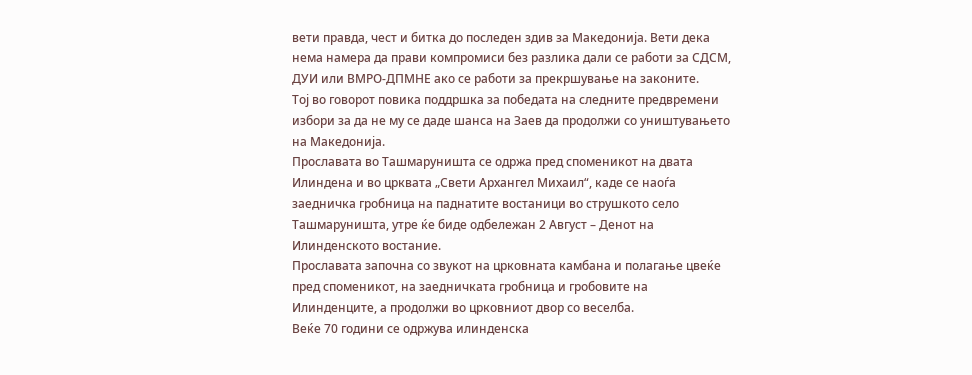вети правда, чест и битка до последен здив за Македонија. Вети дека нема намера да прави компромиси без разлика дали се работи за СДСМ, ДУИ или ВМРО-ДПМНЕ ако се работи за прекршување на законите.
Тој во говорот повика поддршка за победата на следните предвремени избори за да не му се даде шанса на Заев да продолжи со уништувањето на Македонија.
Прославата во Ташмаруништа се одржа пред споменикот на двата Илиндена и во црквата „Свети Архангел Михаил“, каде се наоѓа заедничка гробница на паднатите востаници во струшкото село Ташмаруништа, утре ќе биде одбележан 2 Август – Денот на Илинденското востание.
Прославата започна со звукот на црковната камбана и полагање цвеќе пред споменикот, на заедничката гробница и гробовите на Илинденците, а продолжи во црковниот двор со веселба.
Веќе 70 години се одржува илинденска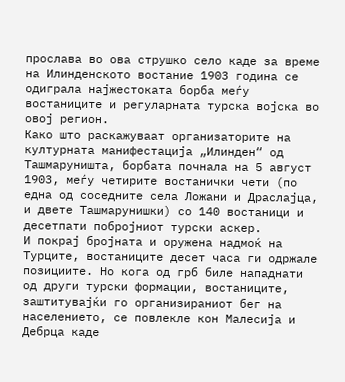прослава во ова струшко село каде за време на Илинденското востание 1903 година се одиграла најжестоката борба меѓу востаниците и регуларната турска војска во овој регион.
Како што раскажуваат организаторите на културната манифестација „Илинден“ од Ташмаруништа, борбата почнала на 5 август 1903, меѓу четирите востанички чети (по една од соседните села Ложани и Драслајца, и двете Ташмарунишки) со 140 востаници и десетпати побројниот турски аскер.
И покрај бројната и оружена надмоќ на Турците, востаниците десет часа ги одржале позициите. Но кога од грб биле нападнати од други турски формации, востаниците, заштитувајќи го организираниот бег на населението, се повлекле кон Малесија и Дебрца каде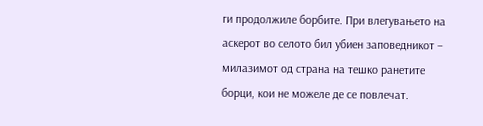ги продолжиле борбите. При влегувањето на аскерот во селото бил убиен заповедникот – милазимот од страна на тешко ранетите борци, кои не можеле де се повлечат.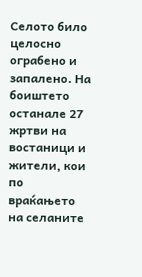Селото било целосно ограбено и запалено. На боиштето останале 27 жртви на востаници и жители, кои по враќањето на селаните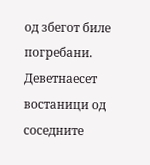од збегот биле погребани. Деветнаесет востаници од соседните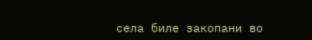села биле закопани во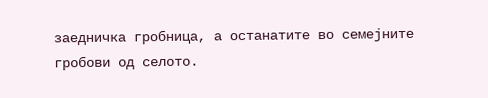заедничка гробница, а останатите во семејните гробови од селото.